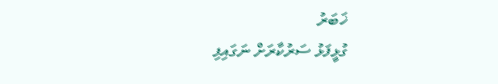ޚަބަރު
ގުޅީފަޅު ސަރުކާރަށް ނަގައިފި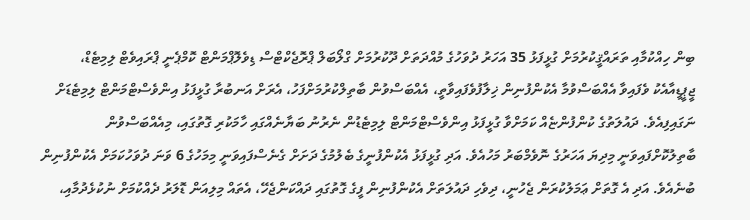ބިން ހިއްކުމާއި ތަރައްޤީކުރުމަށް ގުޅީފަޅު 35 އަހަރު ދުވަހުގެ މުއްދަތަށް ދޫކުރުމަށް ގްލޯބަލް ޕްރޮޖެކްޓްސް ޑިވެލޮޕްމަންޓް ކޮމްޕެނީ ޕްރައިވެޓް ލިމިޓެޑް، ޖީޕީޑީއާއެކު ވެފައިވާ އެއްބަސްވުމާ އެކުންފުނިން ޚިލާފުވެފައިވާތީ، އެއްބަސްވުން ބާތިލްކުރުމަށްފަހު، އެރަށް އަނބުރާ ގުޅީފަޅު އިންވެސްޓްމަންޓް ލިމިޓެޑަށް ނަގައިފިއެވެ. ދައުލަތުގެ ކުންފުންޏެއް ކަމަށްވާ ގުޅީފަޅު އިންވެސްޓްމަންޓް ލިމިޓެޑުން ނެރުނު ބަޔާނެއްގައި ހާމަކުރި ގޮތުގައި، މިއެއްބަސްވުން ބާތިލުކޮށްފައިވަނީ މިދިޔަ އަހަރުގެ ނޮވެމްބަރު މަހުއެވެ. އަދި ގުޅީފަޅު އެކުންފުނީގެ ބެލުމުގެ ދަށަށް ގެނެސްފައިވަނީ މިމަހުގެ 6 ވަނަ ދުވަހުކަމަށް އެކުންފުނިން ބުނެއެވެ. އަދި އެ ގޮތަށް ޢަމަލުކުރަން ޖެހުނީ، ދިވެހި ދައުލަތަށް އެކުންފުނިން ފީގެ ގޮތުގައި ދައްކަންޖެހޭ، އެތައް މިލިއަން ޑޮލަރު ދެއްކުމަށް ނުކުޅެދުމާއި،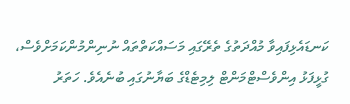ކަނޑައެޅިފައިވާ މުއްދަތުގެ ތެރޭގައި މަސައްކަތްތައް ނުނިންމުންކަމަށްވެސް، ގުޅީފަޅު އިންވެސްޓްމަންޓް ލިމިޓެޑްގެ ބަޔާނުގައި ބުނެއެވެ. ހަތަރު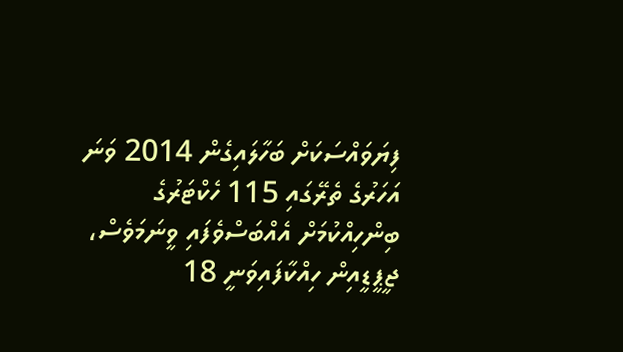ފިޔަވައްސަކަށް ބަހާލައިގެން 2014 ވަނަ އަހަރުގެ ތެރޭގައި 115 ހެކްޓަރުގެ ބިންހިއްކުމަށް އެއްބަސްވެފައި ވީނަމަވެސް، ޖީޕީޑީއިން ހިއްކާފައިވަނީ 18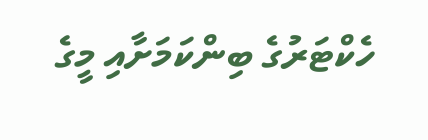ހެކްޓަރުގެ ބިންކަމަށާއި މީގެ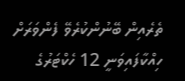ތެރެއިން ބޭނުންކުރެވޭ ފެންވަރަށް ހިއްކާފައިވަނީ 12 ހެކްޓަރުގެ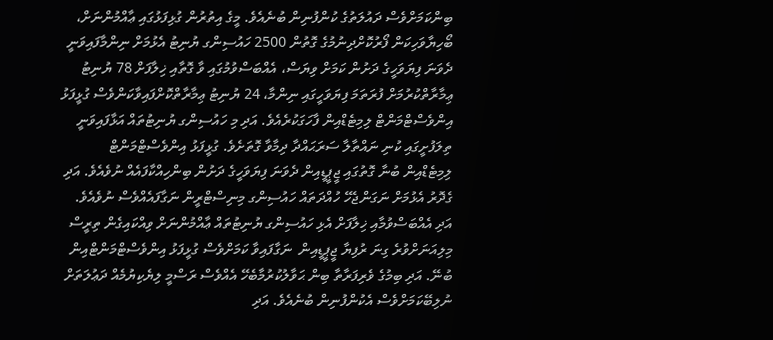ބިންކަމަށްވެސް ދައުލަތުގެ ކުންފުނިން ބުނެއެވެ. މީގެ އިތުރުން ގުޅިފަޅުގައި ޢާއްމުންނަށް، ބޯހިޔާވަހިކަން ފޯރުކޮށްދިނުމުގެ ގޮތުން 2500 ހައުސިންގ ޔުނިޓު އެޅުމަށް ނިންމާފައިވަނީ ދެވަނަ ފިޔަވަހީގެ ދަށުން ކަމަށް ވިޔަސް، އެއްބަސްވުމުގައި ވާ ގޮތާއި ޚިލާފަށް 78 ޔުނިޓު ޢިމާރާތްކުރުމަށް ފުރަތަމަ ފިޔަވަހީގައި ނިންމާ، 24 ޔުނިޓު ޢިމާރާތްކޮށްފައިވާކަންވެސް ގުޅީފަޅު އިންވެސްޓްމަންޓް ލިމިޓެޑްއިން ފާހަގަކުރެއެވެ. އަދި މި ހައުސިންގ ޔުނިޓުތައް އަޅާފައިވަނީ ތިލަފުށީގައި ކުނި ނައްތާލާ ސަރަޙައްދާ ދިމާވާ ގޮތަށެވެ. ގުޅީފަޅު އިންވެސްޓްމަންޓް ލިމިޓެޑްއިން ބުނާ ގޮތުގައި ޖީޕީޑީއިން ދެވަނަ ފިޔަވަހީގެ ދަށުން ބިންހިއްކާފައެއް ނުވެއެވެ. އަދި ގެދޮރު އެޅުމަށް ނަގަންޖެހޭ ހުއްދަތައް ހައުސިންގ މިނިސްޓްރީން ނަގާފައެއްވެސް ނުވެއެވެ. އަދި އެއްބަސްވުމާއި ޚިލާފަށް އެޅި ހައުސިންގ ޔުނިޓުތައް ޢާއްމުންނަށް ވިއްކައިގެން ތިރީސް މިލިއަނަށްވުރެ ގިނަ ރުފިޔާ ޖީޕީޑީއިން  ނަގާފައިވާ ކަމަށްވެސް ގުޅީފަޅު އިންވެސްޓްމަންޓްއިން ބުނޭ. އަދި ބިމުގެ ވެރިފަރާތާ ބިން ޙަވާލުކުރުމާބެހޭ އެއްވެސް ރަސްމީ ލިޔެކިޔުމެއް ދަޢުލަތަށް ނުލިބޭކަމަށްވެސް އެކުންފުނިން ބުނެއެވެ. އަދި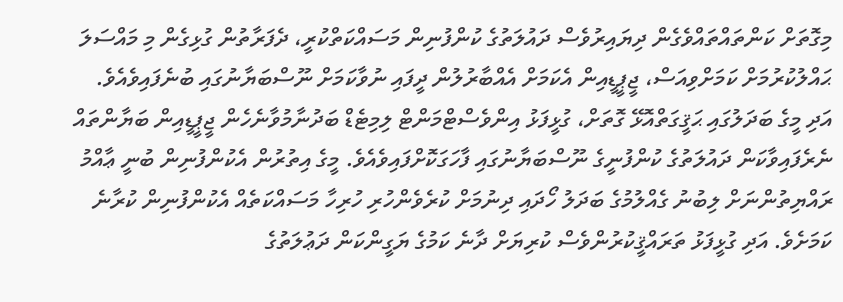މިގޮތަށް ކަންތައްތައްވެގެން ދިޔައިރުވެސް ދައުލަތުގެ ކުންފުނިން މަސައްކަތްކުރީ، ދެފަރާތުން ގުޅިގެން މި މައްސަލަ ޙައްލުކުރުމަށް ކަމަށްވިއަސް، ޖީޕީޑީއިން އެކަމަށް އެއްބާރުލުން ދީފައި ނުވާކަމަށް ނޫސްބަޔާނުގައި ބުނެފައިވެއެވެ. އަދި މީގެ ބަދަލުގައި ޙަޤީގަތްއޮޅޭ ގޮތަށް، ގުޅީފަޅު އިންވެސްޓްމަންޓް ލިމިޓެޑް ބަދުނާމުވާނެހެން ޖީޕީޑީއިން ބަޔާންތައް ނެރެފައިވާކަން ދައުލަތުގެ ކުންފުނީގެ ނޫސްބަޔާނުގައި ފާހަގަކޮށްފައިވެއެވެ. މީގެ އިތުރުން އެކުންފުނިން ބުނީ ޢާއްމު ރައްޔިތުންނަށް ލިބުނު ގެއްލުމުގެ ބަދަލު ހޯދައި ދިނުމަށް ކުރެވެންހުރި ހުރިހާ މަސައްކަތެއް އެކުންފުނިން ކުރާނެ ކަމަށެވެ. އަދި ގުޅީފަޅު ތަރައްޤީކުރުންވެސް ކުރިޔަށް ދާނެ ކަމުގެ ޔަގީންކަން ދަޢުލަތުގެ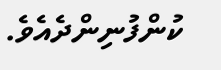ކުންފުނިންދެއެވެ.